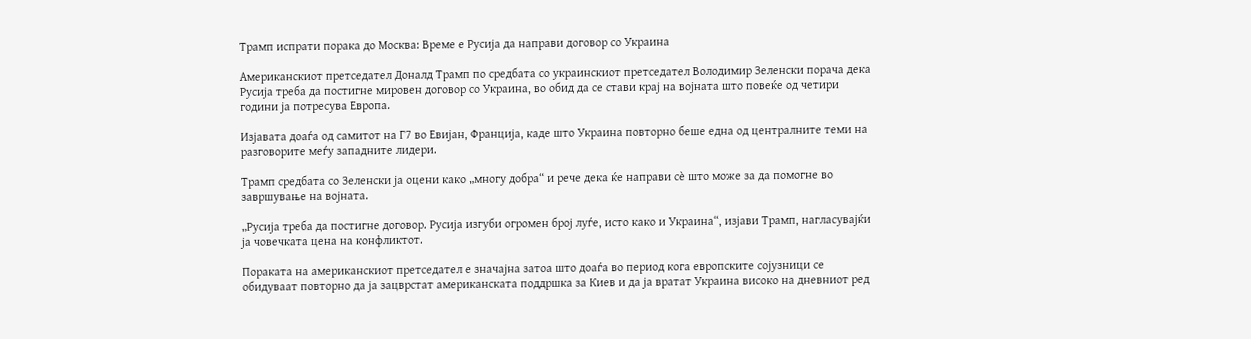Трамп испрати порака до Москва: Време е Русија да направи договор со Украина

Американскиот претседател Доналд Трамп по средбата со украинскиот претседател Володимир Зеленски порача дека Русија треба да постигне мировен договор со Украина, во обид да се стави крај на војната што повеќе од четири години ја потресува Европа.

Изјавата доаѓа од самитот на Г7 во Евијан, Франција, каде што Украина повторно беше една од централните теми на разговорите меѓу западните лидери.

Трамп средбата со Зеленски ја оцени како „многу добра“ и рече дека ќе направи сè што може за да помогне во завршување на војната.

„Русија треба да постигне договор. Русија изгуби огромен број луѓе, исто како и Украина“, изјави Трамп, нагласувајќи ја човечката цена на конфликтот.

Пораката на американскиот претседател е значајна затоа што доаѓа во период кога европските сојузници се обидуваат повторно да ја зацврстат американската поддршка за Киев и да ја вратат Украина високо на дневниот ред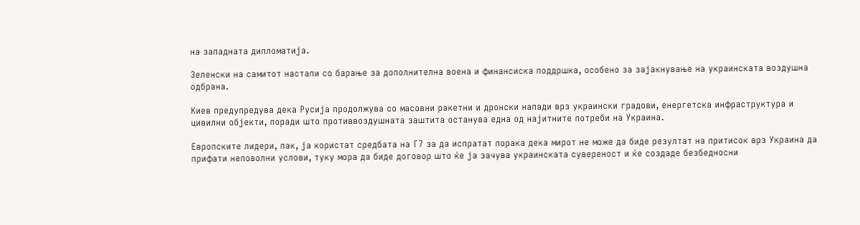на западната дипломатија.

Зеленски на самитот настапи со барање за дополнителна воена и финансиска поддршка, особено за зајакнување на украинската воздушна одбрана.

Киев предупредува дека Русија продолжува со масовни ракетни и дронски напади врз украински градови, енергетска инфраструктура и цивилни објекти, поради што противвоздушната заштита останува една од најитните потреби на Украина.

Европските лидери, пак, ја користат средбата на Г7 за да испратат порака дека мирот не може да биде резултат на притисок врз Украина да прифати неповолни услови, туку мора да биде договор што ќе ја зачува украинската сувереност и ќе создаде безбедносни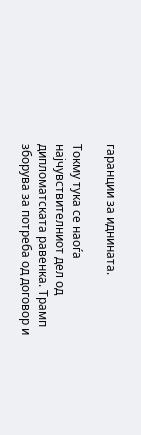гаранции за иднината.

Токму тука се наоѓа најчувствителниот дел од дипломатската равенка. Трамп зборува за потреба од договор и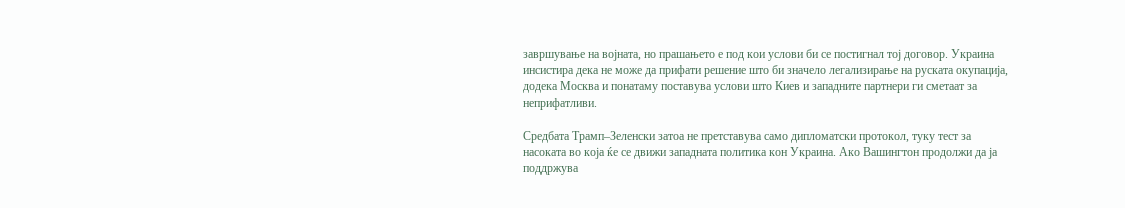завршување на војната, но прашањето е под кои услови би се постигнал тој договор. Украина инсистира дека не може да прифати решение што би значело легализирање на руската окупација, додека Москва и понатаму поставува услови што Киев и западните партнери ги сметаат за неприфатливи.

Средбата Трамп–Зеленски затоа не претставува само дипломатски протокол, туку тест за насоката во која ќе се движи западната политика кон Украина. Ако Вашингтон продолжи да ја поддржува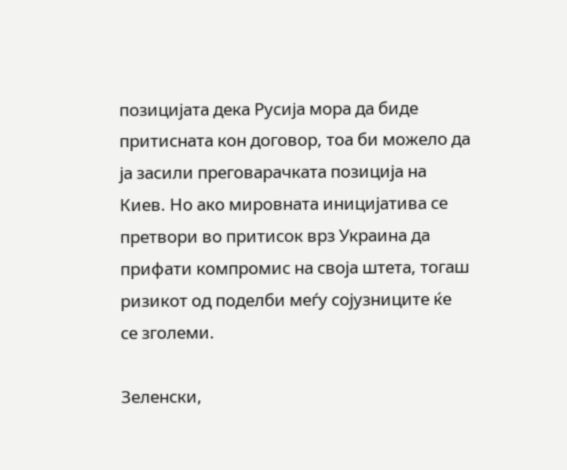позицијата дека Русија мора да биде притисната кон договор, тоа би можело да ја засили преговарачката позиција на Киев. Но ако мировната иницијатива се претвори во притисок врз Украина да прифати компромис на своја штета, тогаш ризикот од поделби меѓу сојузниците ќе се зголеми.

Зеленски,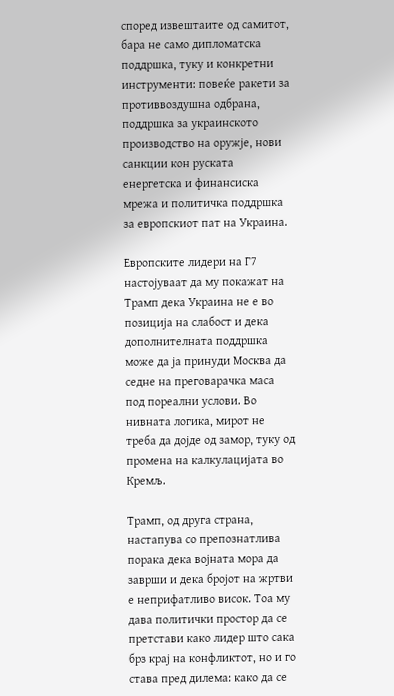според извештаите од самитот, бара не само дипломатска поддршка, туку и конкретни инструменти: повеќе ракети за противвоздушна одбрана, поддршка за украинското производство на оружје, нови санкции кон руската енергетска и финансиска мрежа и политичка поддршка за европскиот пат на Украина.

Европските лидери на Г7 настојуваат да му покажат на Трамп дека Украина не е во позиција на слабост и дека дополнителната поддршка може да ја принуди Москва да седне на преговарачка маса под пореални услови. Во нивната логика, мирот не треба да дојде од замор, туку од промена на калкулацијата во Кремљ.

Трамп, од друга страна, настапува со препознатлива порака дека војната мора да заврши и дека бројот на жртви е неприфатливо висок. Тоа му дава политички простор да се претстави како лидер што сака брз крај на конфликтот, но и го става пред дилема: како да се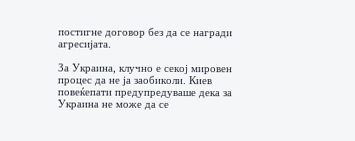постигне договор без да се награди агресијата.

За Украина, клучно е секој мировен процес да не ја заобиколи. Киев повеќепати предупредуваше дека за Украина не може да се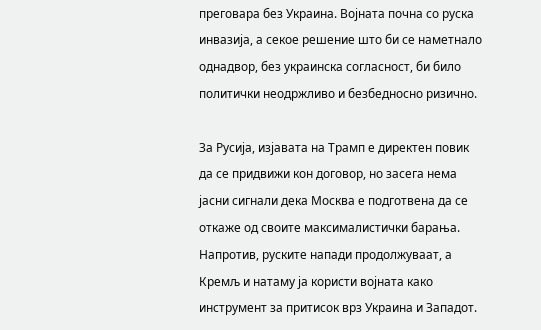преговара без Украина. Војната почна со руска инвазија, а секое решение што би се наметнало однадвор, без украинска согласност, би било политички неодржливо и безбедносно ризично.

За Русија, изјавата на Трамп е директен повик да се придвижи кон договор, но засега нема јасни сигнали дека Москва е подготвена да се откаже од своите максималистички барања. Напротив, руските напади продолжуваат, а Кремљ и натаму ја користи војната како инструмент за притисок врз Украина и Западот.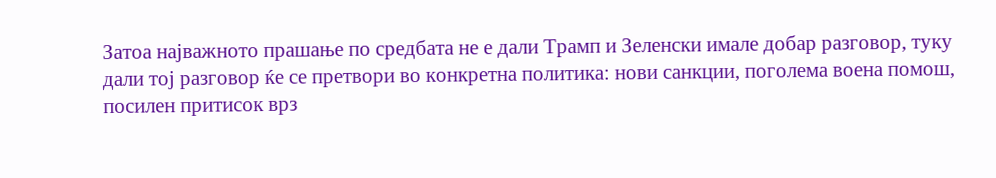Затоа најважното прашање по средбата не е дали Трамп и Зеленски имале добар разговор, туку дали тој разговор ќе се претвори во конкретна политика: нови санкции, поголема воена помош, посилен притисок врз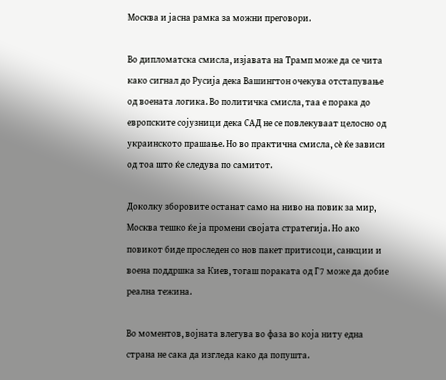Москва и јасна рамка за можни преговори.

Во дипломатска смисла, изјавата на Трамп може да се чита како сигнал до Русија дека Вашингтон очекува отстапување од воената логика. Во политичка смисла, таа е порака до европските сојузници дека САД не се повлекуваат целосно од украинското прашање. Но во практична смисла, сè ќе зависи од тоа што ќе следува по самитот.

Доколку зборовите останат само на ниво на повик за мир, Москва тешко ќе ја промени својата стратегија. Но ако повикот биде проследен со нов пакет притисоци, санкции и воена поддршка за Киев, тогаш пораката од Г7 може да добие реална тежина.

Во моментов, војната влегува во фаза во која ниту една страна не сака да изгледа како да попушта.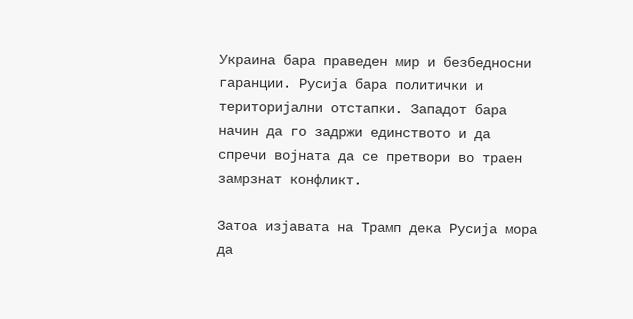Украина бара праведен мир и безбедносни гаранции. Русија бара политички и територијални отстапки. Западот бара начин да го задржи единството и да спречи војната да се претвори во траен замрзнат конфликт.

Затоа изјавата на Трамп дека Русија мора да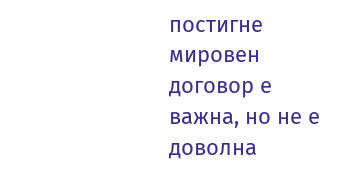постигне мировен договор е важна, но не е доволна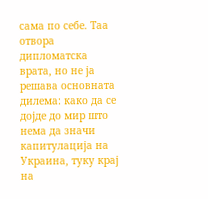сама по себе. Таа отвора дипломатска врата, но не ја решава основната дилема: како да се дојде до мир што нема да значи капитулација на Украина, туку крај на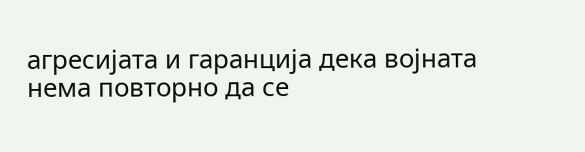агресијата и гаранција дека војната нема повторно да се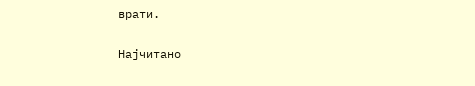врати.

Најчитано